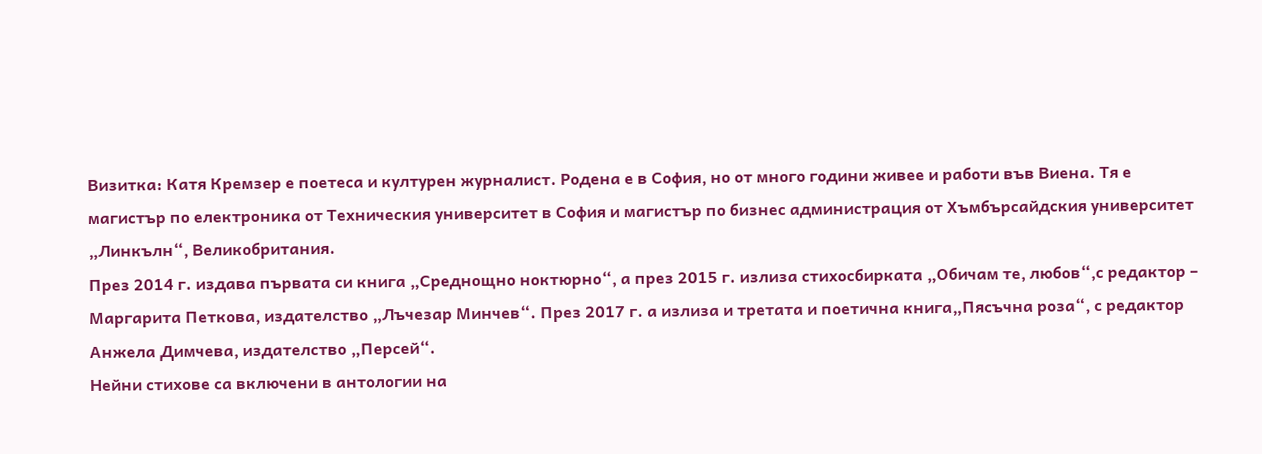Визитка: Катя Кремзер е поетеса и културен журналист. Родена е в София, но от много години живее и работи във Виена. Тя е магистър по електроника от Техническия университет в София и магистър по бизнес администрация от Хъмбърсайдския университет „Линкълн“, Великобритания.
През 2014 г. издава първата си книга „Среднощно ноктюрно“, а през 2015 г. излиза стихосбирката „Обичам те, любов“,с редактор – Маргарита Петкова, издателство „Лъчезар Минчев“. През 2017 г. а излиза и третата и поетична книга„Пясъчна роза“, с редактор Анжела Димчева, издателство „Персей“.
Нейни стихове са включени в антологии на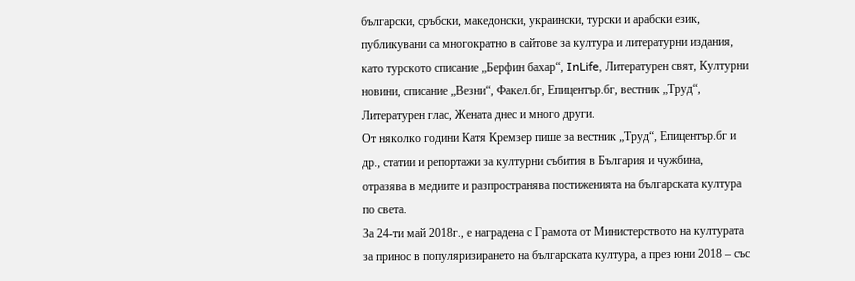български, сръбски, македонски, украински, турски и арабски език, публикувани са многократно в сайтове за култура и литературни издания, като турското списание „Берфин бахар“, InLife, Литературен свят, Културни новини, списание „Везни“, Факел.бг, Епицентър.бг, вестник „Труд“, Литературен глас, Жената днес и много други.
От няколко години Катя Кремзер пише за вестник „Труд“, Епицентър.бг и др., статии и репортажи за културни събития в България и чужбина, отразява в медиите и разпространява постиженията на българската култура по света.
За 24-ти май 2018г., е наградена с Грамота от Министерството на културата за принос в популяризирането на българската култура, а през юни 2018 – със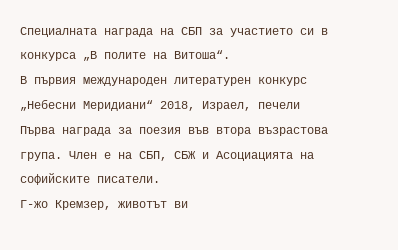Специалната награда на СБП за участието си в конкурса „В полите на Витоша“.
В първия международен литературен конкурс „Небесни Меридиани“ 2018, Израел, печели Първа награда за поезия във втора възрастова група. Член е на СБП, СБЖ и Асоциацията на софийските писатели.
Г-жо Кремзер, животът ви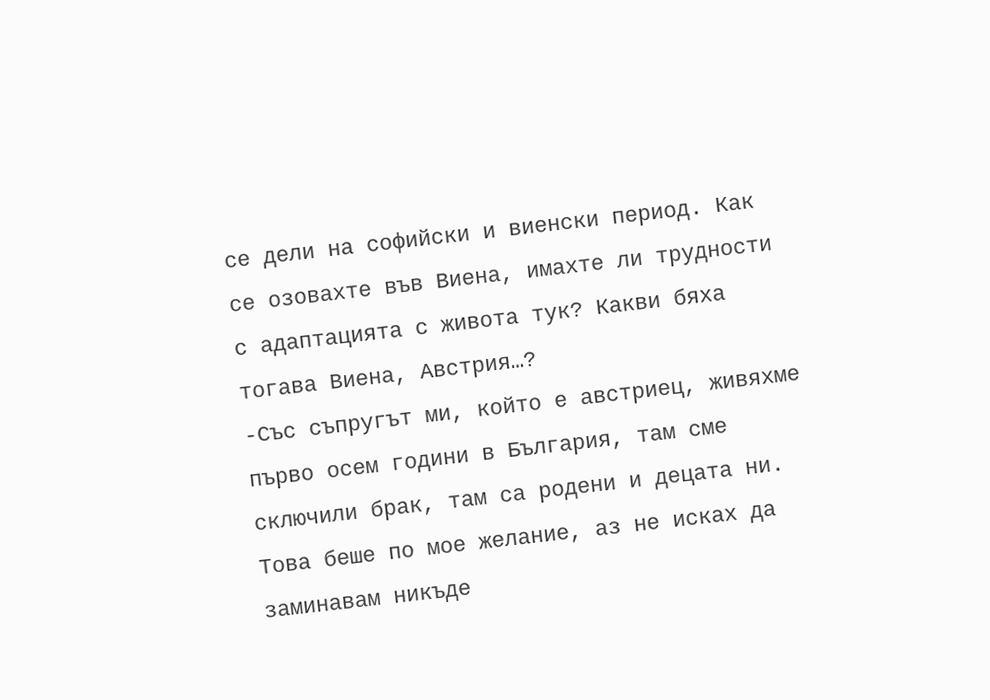се дели на софийски и виенски период. Как се озовахте във Виена, имахте ли трудности с адаптацията с живота тук? Какви бяха тогава Виена, Австрия…?
-Със съпругът ми, който е австриец, живяхме първо осем години в България, там сме сключили брак, там са родени и децата ни. Това беше по мое желание, аз не исках да заминавам никъде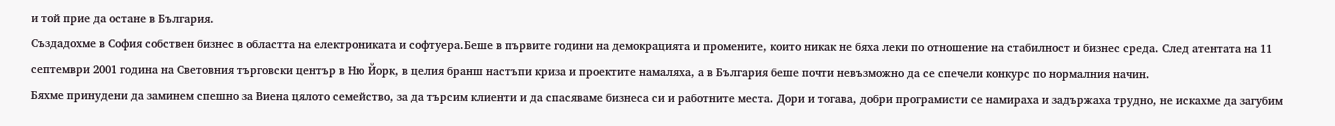и той прие да остане в България.
Създадохме в София собствен бизнес в областта на електрониката и софтуера.Беше в първите години на демокрацията и промените, които никак не бяха леки по отношение на стабилност и бизнес среда. След атентата на 11 септември 2001 година на Световния търговски център в Ню Йорк, в целия бранш настъпи криза и проектите намаляха, а в България беше почти невъзможно да се спечели конкурс по нормалния начин.
Бяхме принудени да заминем спешно за Виена цялото семейство, за да търсим клиенти и да спасяваме бизнеса си и работните места. Дори и тогава, добри програмисти се намираха и задържаха трудно, не искахме да загубим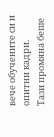вече обучените си и опитни кадри.
Тази промяна беше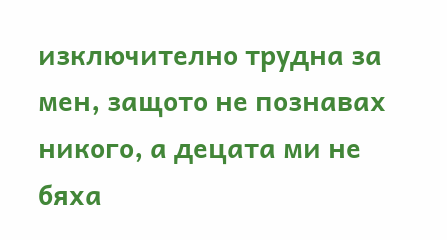изключително трудна за мен, защото не познавах никого, а децата ми не бяха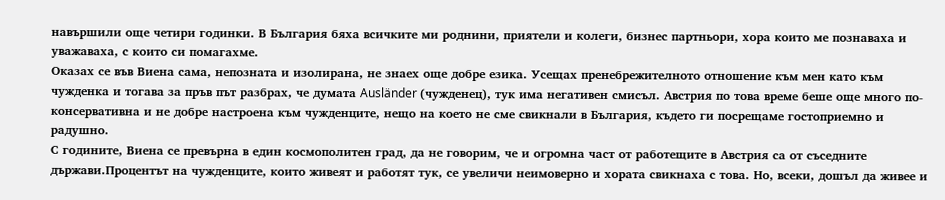навършили още четири годинки. В България бяха всичките ми роднини, приятели и колеги, бизнес партньори, хора които ме познаваха и уважаваха, с които си помагахме.
Оказах се във Виена сама, непозната и изолирана, не знаех още добре езика. Усещах пренебрежителното отношение към мен като към чужденка и тогава за пръв път разбрах, че думата Ausländer (чужденец), тук има негативен смисъл. Австрия по това време беше още много по-консервативна и не добре настроена към чужденците, нещо на което не сме свикнали в България, където ги посрещаме гостоприемно и радушно.
С годините, Виена се превърна в един космополитен град, да не говорим, че и огромна част от работещите в Австрия са от съседните държави.Процентът на чужденците, които живеят и работят тук, се увеличи неимоверно и хората свикнаха с това. Но, всеки, дошъл да живее и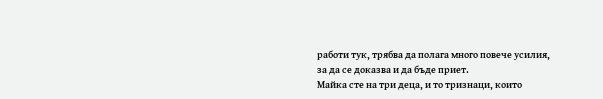работи тук, трябва да полага много повече усилия, за да се доказва и да бъде приет.
Майка сте на три деца, и то тризнаци, които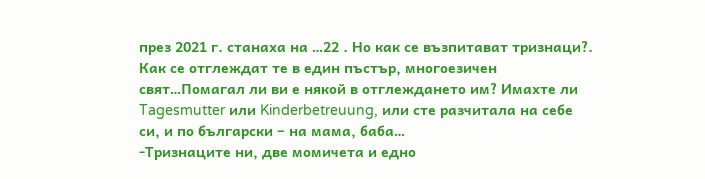през 2021 г. станаха на …22 . Но как се възпитават тризнаци?. Как се отглеждат те в един пъстър, многоезичен свят…Помагал ли ви е някой в отглеждането им? Имахте ли Tagesmutter или Kinderbetreuung, или сте разчитала на себе си, и по български – на мама, баба…
-Тризнаците ни, две момичета и едно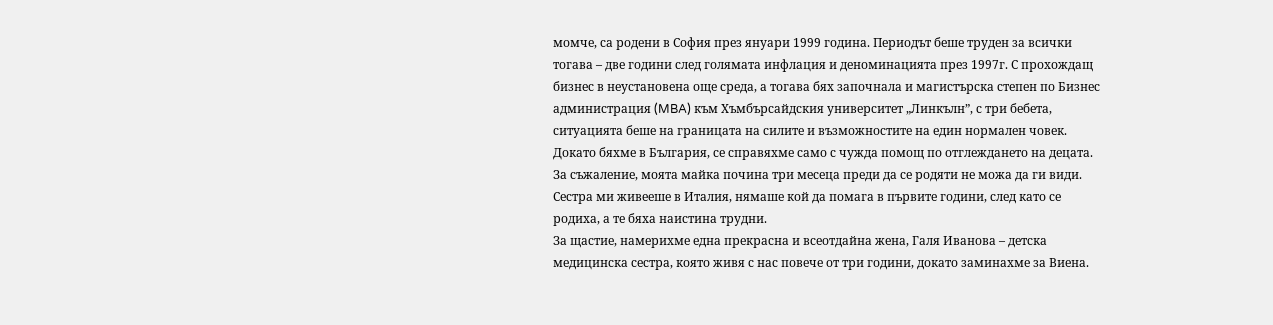момче, са родени в София през януари 1999 година. Периодът беше труден за всички тогава – две години след голямата инфлация и деноминацията през 1997г. С прохождащ бизнес в неустановена още среда, а тогава бях започнала и магистърска степен по Бизнес администрация (MBA) към Хъмбърсайдския университет „Линкълн”, с три бебета, ситуацията беше на границата на силите и възможностите на един нормален човек.
Докато бяхме в България, се справяхме само с чужда помощ по отглеждането на децата. За съжаление, моята майка почина три месеца преди да се родяти не можа да ги види. Сестра ми живееше в Италия, нямаше кой да помага в първите години, след като се родиха, а те бяха наистина трудни.
За щастие, намерихме една прекрасна и всеотдайна жена, Галя Иванова – детска медицинска сестра, която живя с нас повече от три години, докато заминахме за Виена.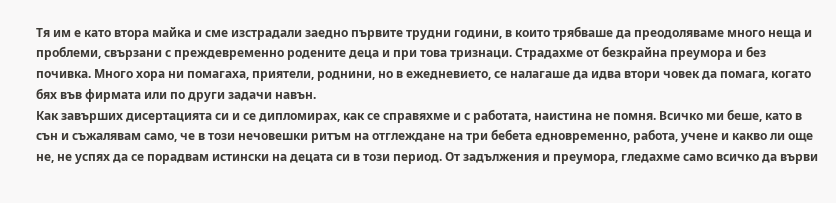Тя им е като втора майка и сме изстрадали заедно първите трудни години, в които трябваше да преодоляваме много неща и проблеми, свързани с преждевременно родените деца и при това тризнаци. Страдахме от безкрайна преумора и без почивка. Много хора ни помагаха, приятели, роднини, но в ежедневието, се налагаше да идва втори човек да помага, когато бях във фирмата или по други задачи навън.
Как завърших дисертацията си и се дипломирах, как се справяхме и с работата, наистина не помня. Всичко ми беше, като в сън и съжалявам само, че в този нечовешки ритъм на отглеждане на три бебета едновременно, работа, учене и какво ли още не, не успях да се порадвам истински на децата си в този период. От задължения и преумора, гледахме само всичко да върви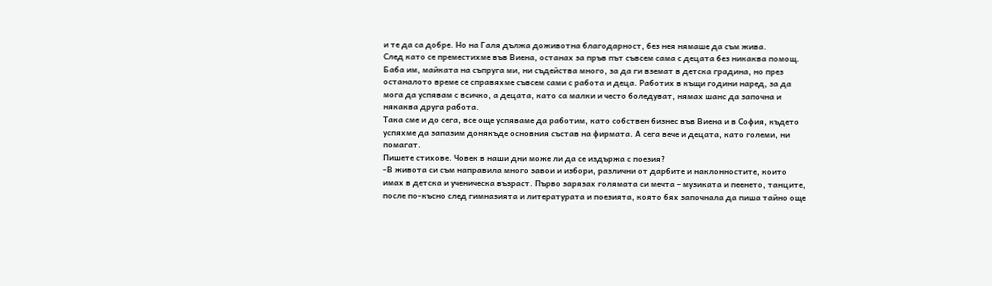и те да са добре. Но на Галя дължа доживотна благодарност, без нея нямаше да съм жива.
След като се преместихме във Виена, останах за пръв път съвсем сама с децата без никаква помощ. Баба им, майката на съпруга ми, ни съдейства много, за да ги вземат в детска градина, но през останалото време се справяхме съвсем сами с работа и деца. Работих в къщи години наред, за да мога да успявам с всичко, а децата, като са малки и често боледуват, нямах шанс да започна и някаква друга работа.
Така сме и до сега, все още успяваме да работим, като собствен бизнес във Виена и в София, където успяхме да запазим донякъде основния състав на фирмата. А сега вече и децата, като големи, ни помагат.
Пишете стихове. Човек в наши дни може ли да се издържа с поезия?
-В живота си съм направила много завои и избори, различни от дарбите и наклонностите, които имах в детска и ученическа възраст. Първо зарязах голямата си мечта – музиката и пеенето, танците, после по-късно след гимназията и литературата и поезията, която бях започнала да пиша тайно още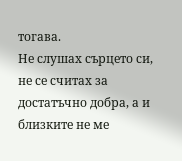тогава.
Не слушах сърцето си, не се считах за достатъчно добра, а и близките не ме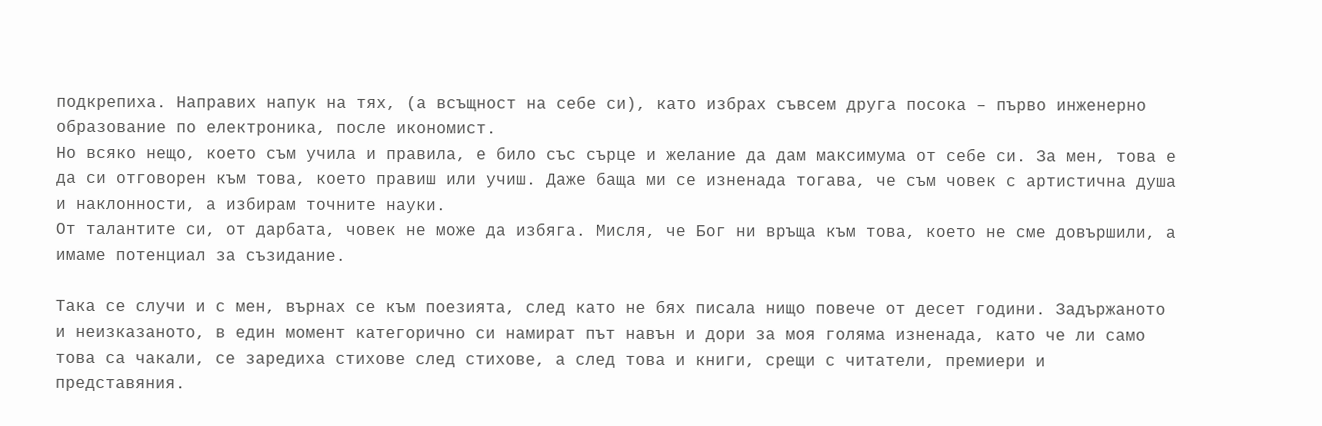подкрепиха. Направих напук на тях, (а всъщност на себе си), като избрах съвсем друга посока – първо инженерно образование по електроника, после икономист.
Но всяко нещо, което съм учила и правила, е било със сърце и желание да дам максимума от себе си. За мен, това е да си отговорен към това, което правиш или учиш. Даже баща ми се изненада тогава, че съм човек с артистична душа и наклонности, а избирам точните науки.
От талантите си, от дарбата, човек не може да избяга. Мисля, че Бог ни връща към това, което не сме довършили, а имаме потенциал за съзидание.

Така се случи и с мен, върнах се към поезията, след като не бях писала нищо повече от десет години. Задържаното и неизказаното, в един момент категорично си намират път навън и дори за моя голяма изненада, като че ли само това са чакали, се заредиха стихове след стихове, а след това и книги, срещи с читатели, премиери и представяния.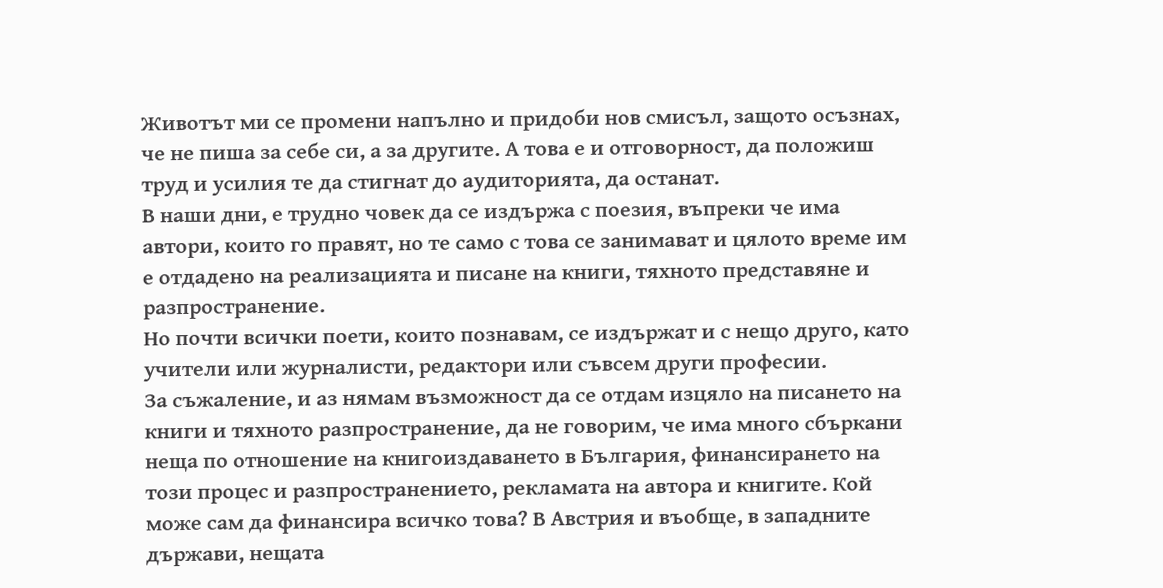Животът ми се промени напълно и придоби нов смисъл, защото осъзнах, че не пиша за себе си, а за другите. А това е и отговорност, да положиш труд и усилия те да стигнат до аудиторията, да останат.
В наши дни, е трудно човек да се издържа с поезия, въпреки че има автори, които го правят, но те само с това се занимават и цялото време им е отдадено на реализацията и писане на книги, тяхното представяне и разпространение.
Но почти всички поети, които познавам, се издържат и с нещо друго, като учители или журналисти, редактори или съвсем други професии.
За съжаление, и аз нямам възможност да се отдам изцяло на писането на книги и тяхното разпространение, да не говорим, че има много сбъркани неща по отношение на книгоиздаването в България, финансирането на този процес и разпространението, рекламата на автора и книгите. Кой може сам да финансира всичко това? В Австрия и въобще, в западните държави, нещата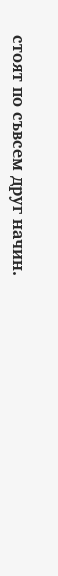стоят по съвсем друг начин.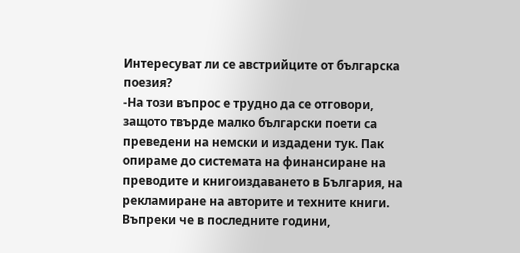Интересуват ли се австрийците от българска поезия?
-На този въпрос е трудно да се отговори, защото твърде малко български поети са преведени на немски и издадени тук. Пак опираме до системата на финансиране на преводите и книгоиздаването в България, на рекламиране на авторите и техните книги.
Въпреки че в последните години,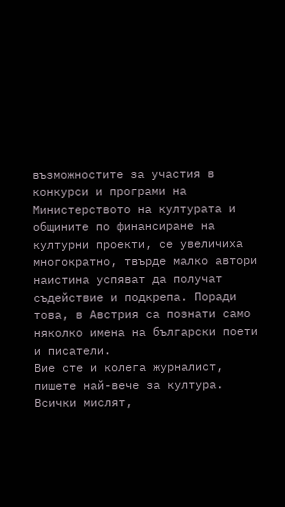възможностите за участия в конкурси и програми на Министерството на културата и общините по финансиране на културни проекти, се увеличиха многократно, твърде малко автори наистина успяват да получат съдействие и подкрепа. Поради това, в Австрия са познати само няколко имена на български поети и писатели.
Вие сте и колега журналист, пишете най-вече за култура. Всички мислят,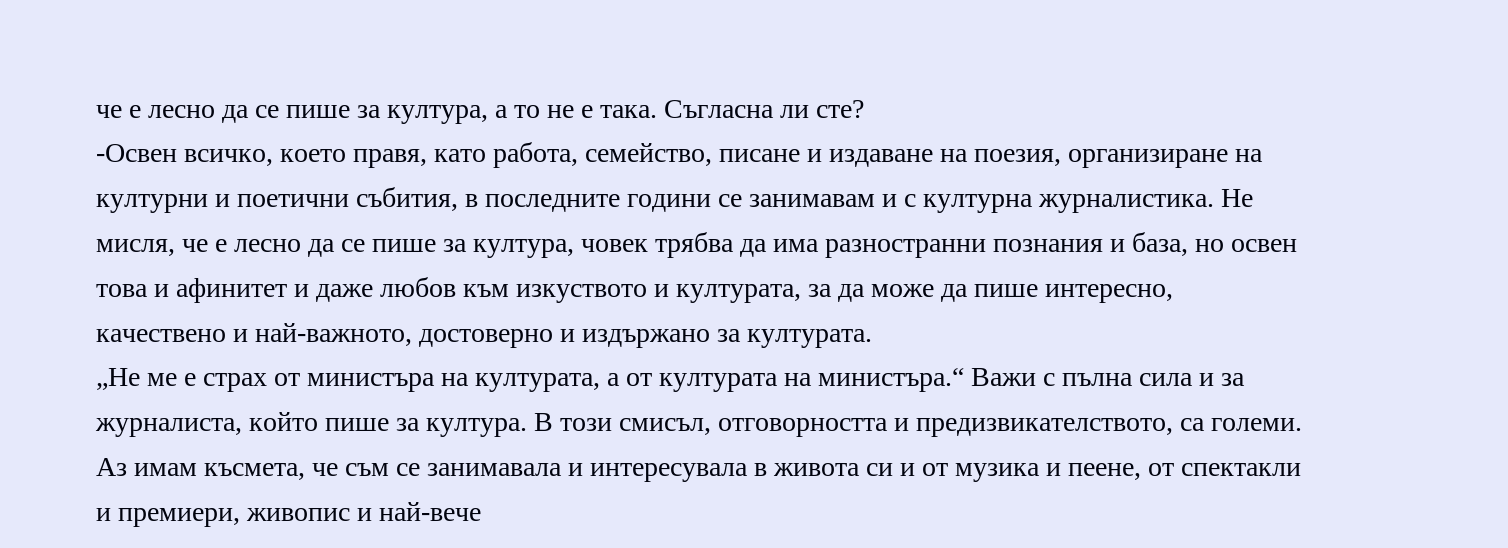че е лесно да се пише за култура, а то не е така. Съгласна ли сте?
-Освен всичко, което правя, като работа, семейство, писане и издаване на поезия, организиране на културни и поетични събития, в последните години се занимавам и с културна журналистика. Не мисля, че е лесно да се пише за култура, човек трябва да има разностранни познания и база, но освен това и афинитет и даже любов към изкуството и културата, за да може да пише интересно, качествено и най-важното, достоверно и издържано за културата.
„Не ме е страх от министъра на културата, а от културата на министъра.“ Важи с пълна сила и за журналиста, който пише за култура. В този смисъл, отговорността и предизвикателството, са големи.
Аз имам късмета, че съм се занимавала и интересувала в живота си и от музика и пеене, от спектакли и премиери, живопис и най-вече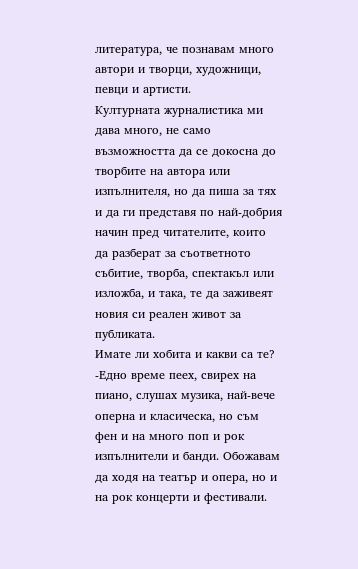литература, че познавам много автори и творци, художници, певци и артисти.
Културната журналистика ми дава много, не само възможността да се докосна до творбите на автора или изпълнителя, но да пиша за тях и да ги представя по най-добрия начин пред читателите, които да разберат за съответното събитие, творба, спектакъл или изложба, и така, те да заживеят новия си реален живот за публиката.
Имате ли хобита и какви са те?
-Едно време пеех, свирех на пиано, слушах музика, най-вече оперна и класическа, но съм фен и на много поп и рок изпълнители и банди. Обожавам да ходя на театър и опера, но и на рок концерти и фестивали.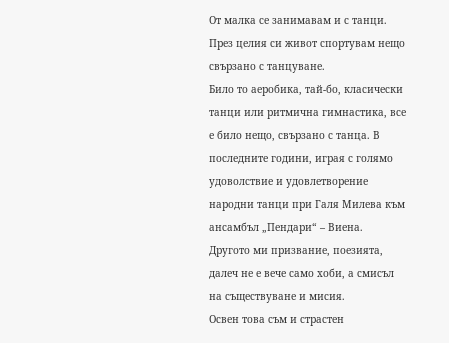От малка се занимавам и с танци. През целия си живот спортувам нещо свързано с танцуване.
Било то аеробика, тай-бо, класически танци или ритмична гимнастика, все е било нещо, свързано с танца. В последните години, играя с голямо удоволствие и удовлетворение народни танци при Галя Милева към ансамбъл „Пендари“ – Виена.
Другото ми призвание, поезията, далеч не е вече само хоби, а смисъл на съществуване и мисия.
Освен това съм и страстен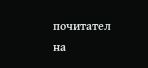почитател на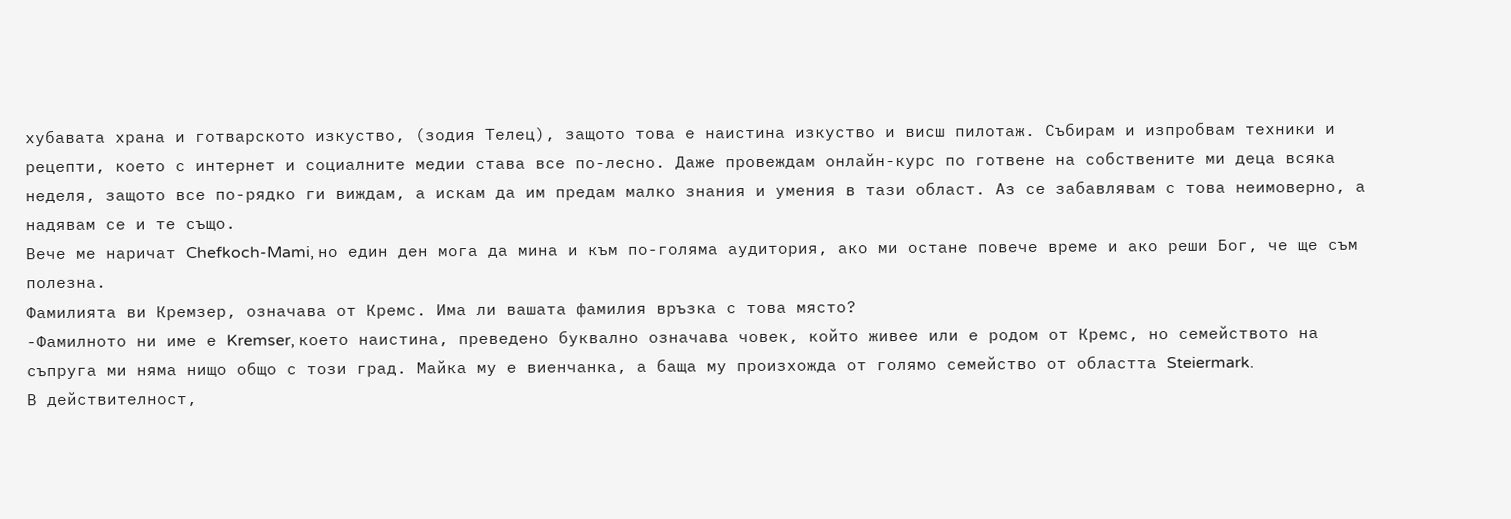хубавата храна и готварското изкуство, (зодия Телец), защото това е наистина изкуство и висш пилотаж. Събирам и изпробвам техники и рецепти, което с интернет и социалните медии става все по-лесно. Даже провеждам онлайн-курс по готвене на собствените ми деца всяка неделя, защото все по-рядко ги виждам, а искам да им предам малко знания и умения в тази област. Аз се забавлявам с това неимоверно, а надявам се и те също.
Вече ме наричат Chefkoch-Mami, но един ден мога да мина и към по-голяма аудитория, ако ми остане повече време и ако реши Бог, че ще съм полезна.
Фамилията ви Кремзер, означава от Кремс. Има ли вашата фамилия връзка с това място?
-Фамилното ни име е Kremser, което наистина, преведено буквално означава човек, който живее или е родом от Кремс, но семейството на съпруга ми няма нищо общо с този град. Майка му е виенчанка, а баща му произхожда от голямо семейство от областта Steiermark.
В действителност,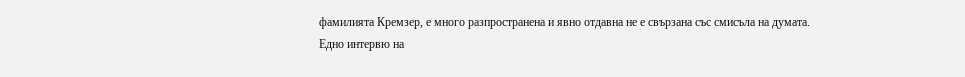фамилията Кремзер, е много разпространена и явно отдавна не е свързана със смисъла на думата.
Едно интервю на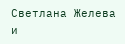Светлана Желева и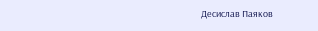Десислав Паяков